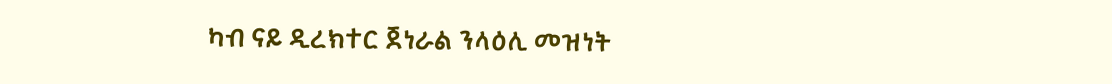ካብ ናይ ዲረክተር ጀነራል ንላዕሊ መዝነት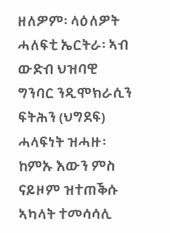ዘለዎም፡ ላዕለዎት ሓለፍቲ ኤርትራ፡ ኣብ ውድብ ህዝባዊ ግንባር ንዲሞክራሲን ፍትሕን (ህግደፍ) ሓላፍነት ዝሓዙ፡ ከምኡ እውን ምስ ናይዞም ዝተጠቕሱ ኣካላት ተመሳሳሊ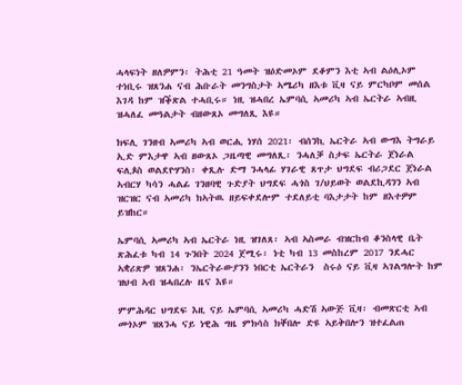ሓላፍነት ዘለዎምን፡ ትሕቲ 21 ዓመት ዝዕድመኦም ደቆምን እቲ ኣብ ልዕሊኦም ተነቢሩ ዝጸንሐ ናብ ሕቡራት መንግስታት ኣሜሪካ ዘእቱ ቪዛ ናይ ምርካቦም መሰል እገዳ ከም ዝቕጽል ተሓቢሩ። ነዚ ዝሓበረ ኤምባሲ ኣመሪካ ኣብ ኤርትራ ኣብዚ ዝሓለፈ መዓልታት ብዘውጸኦ መግለጺ እዩ።

ክፍሊ ገንዘብ ኣመሪካ ኣብ ወርሒ ነሃሰ 2021፡ ብሰንኪ ኤርትራ ኣብ ውግእ ትግራይ ኢድ ምእታዋ ኣብ ዘውጸኦ ጋዜጣዊ መግለጺ፡ ንሓለቓ ስታፍ ኤርትራ ጀነራል ፍሊጶስ ወልደዮሃንስ፡ ቀጺሉ ድማ ንሓላፊ ሃገራዊ ጸጥታ ህግደፍ ብሪጋደር ጀነራል ኣብርሃ ካሳን ሓልፊ ገንዘባዊ ጉድያት ህግደፍ ሓጎስ ገ/ህይወት ወልደኪዳንን ኣብ ዝርዝር ናብ ኣመሪካ ክኣትዉ ዘይፍቀደሎም ተደለይቲ ባእታታት ከም ዘእተዎም ይዝከር።

ኤምባሲ ኣመሪካ ኣብ ኤርትራ ነዚ ዝገለጸ፡ ኣብ ኣስመራ ብዝርከብ ቆንስላዊ ቤት ጽሕፈቱ ካብ 14 ጉንበት 2024 ጀሚሩ፡ ነቲ ካብ 13 መስከረም 2017 ንደሓር ኣቋሪጽዎ ዝጸንሐ፡ ንኤርትራውያንን ነበርቲ ኤርትራን  ስሩዕ ናይ ቪዛ ኣገልግሎት ከም ዝህብ ኣብ ዝሓበረሉ ዜና እዩ።

ምምሕዳር ህግደፍ እዚ ናይ ኤምባሲ ኣመሪካ ሓድሽ ኣውጅ ቪዛ፡ ብመጽርቲ ኣብ መጎኦም ዝጸንሓ ናይ ነዊሕ ግዜ ምክሳስ ክቐበሎ ድዩ ኣይቅበሎን ዝተፈልጠ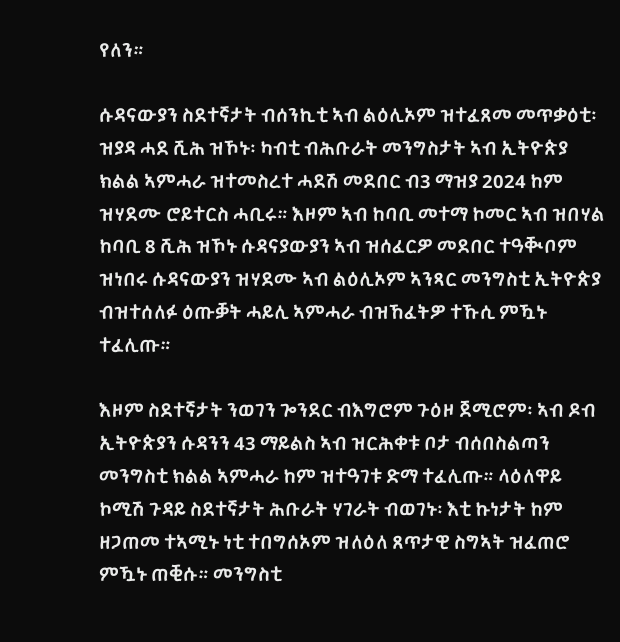የለን።

ሱዳናውያን ስደተኛታት ብሰንኪቲ ኣብ ልዕሊኦም ዝተፈጸመ መጥቃዕቲ፡ ዝያዳ ሓደ ሺሕ ዝኾኑ፡ ካብቲ ብሕቡራት መንግስታት ኣብ ኢትዮጵያ ክልል ኣምሓራ ዝተመስረተ ሓደሽ መደበር ብ3 ማዝያ 2024 ከም ዝሃደሙ ሮይተርስ ሓቢሩ። እዞም ኣብ ከባቢ መተማ ኮመር ኣብ ዝበሃል ከባቢ 8 ሺሕ ዝኾኑ ሱዳናያውያን ኣብ ዝሰፈርዎ መደበር ተዓቚቦም ዝነበሩ ሱዳናውያን ዝሃደሙ ኣብ ልዕሊኦም ኣንጻር መንግስቲ ኢትዮጵያ ብዝተሰለፉ ዕጡቓት ሓይሊ ኣምሓራ ብዝኸፈትዎ ተኹሲ ምዃኑ ተፈሊጡ።

እዞም ስደተኛታት ንወገን ጐንደር ብእግሮም ጉዕዞ ጀሚሮም፡ ኣብ ዶብ ኢትዮጵያን ሱዳንን 43 ማይልስ ኣብ ዝርሕቀቱ ቦታ ብሰበስልጣን መንግስቲ ክልል ኣምሓራ ከም ዝተዓገቱ ድማ ተፈሊጡ። ላዕለዋይ ኮሚሽ ጉዳይ ስደተኛታት ሕቡራት ሃገራት ብወገኑ፡ እቲ ኩነታት ከም ዘጋጠመ ተኣሚኑ ነቲ ተበግሰኦም ዝለዕለ ጸጥታዊ ስግኣት ዝፈጠሮ ምዃኑ ጠቒሱ። መንግስቲ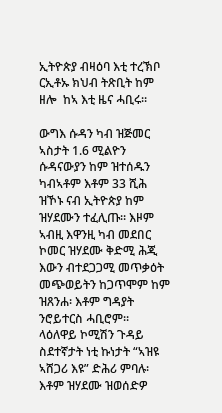ኢትዮጵያ ብዛዕባ እቲ ተረኽቦ ርኢቶኡ ክህብ ትጽቢት ከም ዘሎ  ከኣ እቲ ዜና ሓቢሩ።

ውግእ ሱዳን ካብ ዝጅመር ኣስታት 1.6 ሚልዮን ሱዳናውያን ከም ዝተሰዱን ካብኣቶም እቶም 33 ሺሕ ዝኾኑ ናብ ኢትዮጵያ ከም ዝሃደሙን ተፈሊጡ። እዞም ኣብዚ እዋንዚ ካብ መደበር ኮመር ዝሃደሙ ቅድሚ ሕጂ እውን ብተደጋጋሚ መጥቃዕት መጭወይትን ከጋጥሞም ከም ዝጸንሐ፡ እቶም ግዳያት ንሮይተርስ ሓቢሮም።  ላዕለዋይ ኮሚሽን ጉዳይ ስደተኛታት ነቲ ኩነታት “ኣዝዩ ኣሸጋሪ እዩ” ድሕሪ ምባሉ፡ እቶም ዝሃደሙ ዝወሰድዎ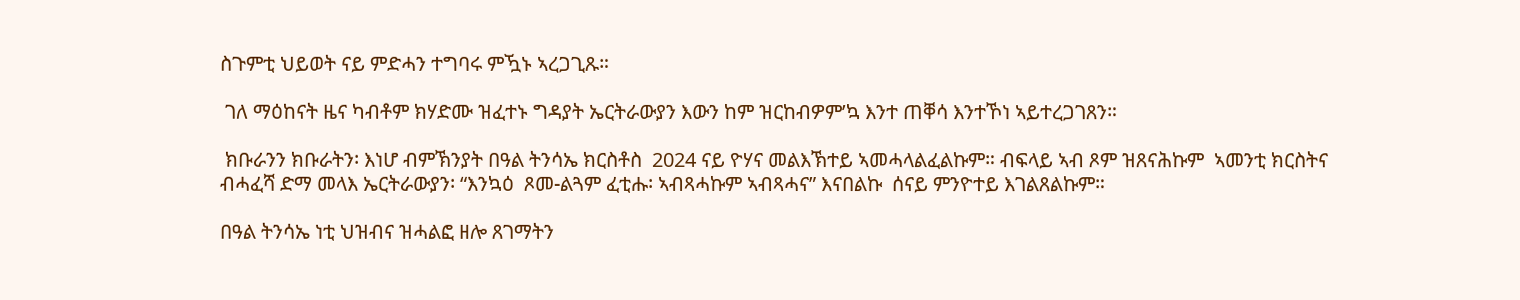ስጉምቲ ህይወት ናይ ምድሓን ተግባሩ ምዃኑ ኣረጋጊጹ።

 ገለ ማዕከናት ዜና ካብቶም ክሃድሙ ዝፈተኑ ግዳያት ኤርትራውያን እውን ከም ዝርከብዎም’ኳ እንተ ጠቐሳ እንተኾነ ኣይተረጋገጸን።

 ክቡራንን ክቡራትን፡ እነሆ ብምኽንያት በዓል ትንሳኤ ክርስቶስ  2024 ናይ ዮሃና መልእኽተይ ኣመሓላልፈልኩም። ብፍላይ ኣብ ጾም ዝጸናሕኩም  ኣመንቲ ክርስትና ብሓፈሻ ድማ መላእ ኤርትራውያን፡ “እንኳዕ  ጾመ-ልጓም ፈቲሑ፡ ኣብጻሓኩም ኣብጻሓና” እናበልኩ  ሰናይ ምንዮተይ እገልጸልኩም።

በዓል ትንሳኤ ነቲ ህዝብና ዝሓልፎ ዘሎ ጸገማትን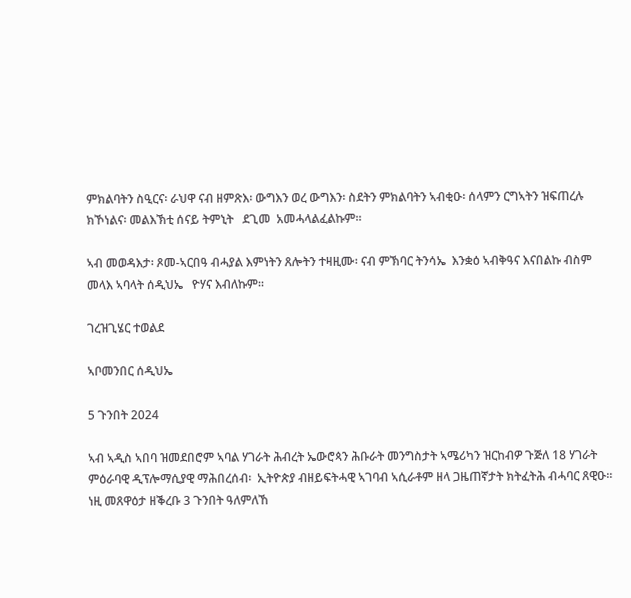ምክልባትን ስዒርና፡ ራህዋ ናብ ዘምጽእ፡ ውግእን ወረ ውግእን፡ ስደትን ምክልባትን ኣብቂዑ፡ ሰላምን ርግኣትን ዝፍጠረሉ ክኾነልና፡ መልእኽቲ ሰናይ ትምኒት   ደጊመ  አመሓላልፈልኩም።

ኣብ መወዳእታ፡ ጾመ-ኣርበዓ ብሓያል እምነትን ጸሎትን ተዛዚሙ፡ ናብ ምኽባር ትንሳኤ  እንቋዕ ኣብቅዓና እናበልኩ ብስም መላእ ኣባላት ሰዲህኤ   ዮሃና እብለኩም።

ገረዝጊሄር ተወልደ

ኣቦመንበር ሰዲህኤ

5 ጉንበት 2024

ኣብ ኣዲስ ኣበባ ዝመደበሮም ኣባል ሃገራት ሕብረት ኤውሮጳን ሕቡራት መንግስታት ኣሜሪካን ዝርከብዎ ጉጅለ 18 ሃገራት ምዕራባዊ ዲፕሎማሲያዊ ማሕበረሰብ፡  ኢትዮጵያ ብዘይፍትሓዊ ኣገባብ ኣሲራቶም ዘላ ጋዜጠኛታት ክትፈትሕ ብሓባር ጸዊዑ። ነዚ መጸዋዕታ ዘቕረቡ 3 ጉንበት ዓለምለኸ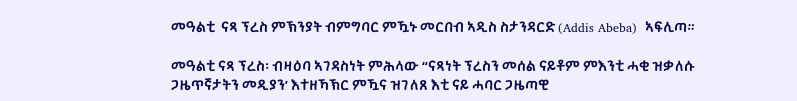መዓልቲ  ናጻ ፕረስ ምኽንያት ብምግባር ምዃኑ መርበብ ኣዲስ ስታንዳርድ (Addis Abeba)  ኣፍሊጣ።

መዓልቲ ናጻ ፕረስ፡ ብዛዕባ ኣገዳስነት ምሕላው “ናጻነት ፕረስን መሰል ናይቶም ምእንቲ ሓቂ ዝቃለሱ ጋዜጥኛታትን መዲያን’ እተዘኻኽር ምዃና ዝገለጸ እቲ ናይ ሓባር ጋዜጣዊ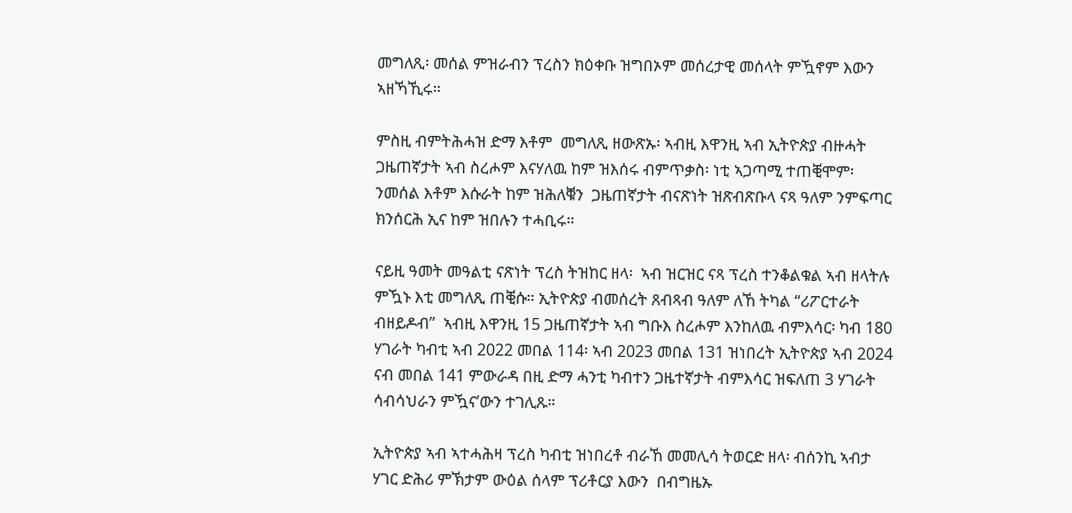መግለጺ፡ መሰል ምዝራብን ፕረስን ክዕቀቡ ዝግበኦም መሰረታዊ መሰላት ምዃኖም እውን ኣዘኻኺሩ።

ምስዚ ብምትሕሓዝ ድማ እቶም  መግለጺ ዘውጽኡ፡ ኣብዚ እዋንዚ ኣብ ኢትዮጵያ ብዙሓት ጋዜጠኛታት ኣብ ስረሖም እናሃለዉ ከም ዝእሰሩ ብምጥቃስ፡ ነቲ ኣጋጣሚ ተጠቒሞም፡ ንመሰል እቶም እሱራት ከም ዝሕለቑን  ጋዜጠኛታት ብናጽነት ዝጽብጽቡላ ናጻ ዓለም ንምፍጣር ክንሰርሕ ኢና ከም ዝበሉን ተሓቢሩ።

ናይዚ ዓመት መዓልቲ ናጽነት ፕረስ ትዝከር ዘላ፡  ኣብ ዝርዝር ናጻ ፕረስ ተንቆልቁል ኣብ ዘላትሉ ምዃኑ እቲ መግለጺ ጠቒሱ። ኢትዮጵያ ብመሰረት ጸብጻብ ዓለም ለኸ ትካል “ሪፖርተራት ብዘይዶብ”  ኣብዚ እዋንዚ 15 ጋዜጠኛታት ኣብ ግቡእ ስረሖም እንከለዉ ብምእሳር፡ ካብ 180 ሃገራት ካብቲ ኣብ 2022 መበል 114፡ ኣብ 2023 መበል 131 ዝነበረት ኢትዮጵያ ኣብ 2024 ናብ መበል 141 ምውራዳ በዚ ድማ ሓንቲ ካብተን ጋዜተኛታት ብምእሳር ዝፍለጠ 3 ሃገራት ሳብሳህራን ምዃና’ውን ተገሊጹ።

ኢትዮጵያ ኣብ ኣተሓሕዛ ፕረስ ካብቲ ዝነበረቶ ብራኸ መመሊሳ ትወርድ ዘላ፡ ብሰንኪ ኣብታ ሃገር ድሕሪ ምኽታም ውዕል ሰላም ፕሪቶርያ እውን  በብግዜኡ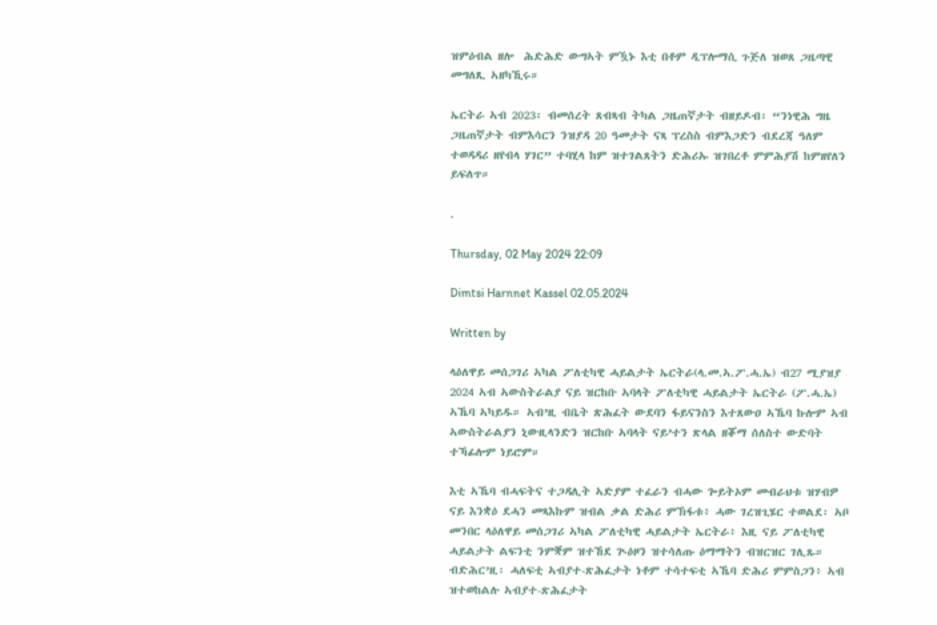ዝምዕብል ዘሎ  ሕድሕድ ውግኣት ምዃኑ እቲ በቶም ዲፕሎማሲ ጉጅለ ዝወጸ ጋዜጣዊ መግለጺ ኣዘካኺሩ።

ኤርትራ ኣብ 2023፡ ብመሰረት ጸብጻብ ትካል ጋዜጠኛታት ብዘይዶብ፡ “ንነዊሕ ግዜ ጋዜጠኛታት ብምእሳርን ንዝያዳ 20 ዓመታት ናጻ ፕረስስ ብምእጋድን ብደረጃ ዓለም ተወዳዳሪ ዘየብላ ሃገር” ተባሂላ ከም ዝተገልጸትን ድሕሪኡ ዝገበረቶ ምምሕያሽ ከምዘየለን ይፍለጥ።

.

Thursday, 02 May 2024 22:09

Dimtsi Harnnet Kassel 02.05.2024

Written by

ላዕለዋይ መሰጋገሪ ኣካል ፖለቲካዊ ሓይልታት ኤርትራ(ላ.መ.ኣ.ፖ.ሓ.ኤ) ብ27 ሚያዝያ 2024 ኣብ ኣውስትራልያ ናይ ዝርከቡ ኣባላት ፖለቲካዊ ሓይልታት ኤርትራ (ፖ.ሓ.ኤ) ኣኼባ ኣካይዱ። ኣብ’ዚ ብቤት ጽሕፈት ውደባን ፋይናንስን እተጸውዐ ኣኼባ ኩሎም ኣብ ኣውስትራልያን ኒውዚላንድን ዝርከቡ ኣባላት ናይ’ተን ጽላል ዘቖማ ሰለስተ ውድባት ተኻፊሎም ነይሮም።

እቲ ኣኼባ ብሓፍትና ተጋዳሊት ኣድያም ተፈራን ብሓው ጐይትኦም መብራህቱ ዝሃብዎ ናይ እንቋዕ ደሓን መጻእኩም ዝብል ቃል ድሕሪ ምኽፋቱ፥ ሓው ገረዝጊሄር ተወልደ፡ ኣቦ መንበር ላዕለዋይ መሰጋገሪ ኣካል ፖለቲካዊ ሓይልታት ኤርትራ፥ እዚ ናይ ፖለቲካዊ ሓይልታት ልፍንቲ ንምቛም ዝተኸደ ጒዕዞን ዝተሳለጡ ዕማማትን ብዝርዝር ገሊጹ።  ብድሕር’ዚ፡ ሓለፍቲ ኣብያተ-ጽሕፈታት ነቶም ተሳተፍቲ ኣኼባ ድሕሪ ምምስጋን፥ ኣብ ዝተወከልሉ ኣብያተ-ጽሕፈታት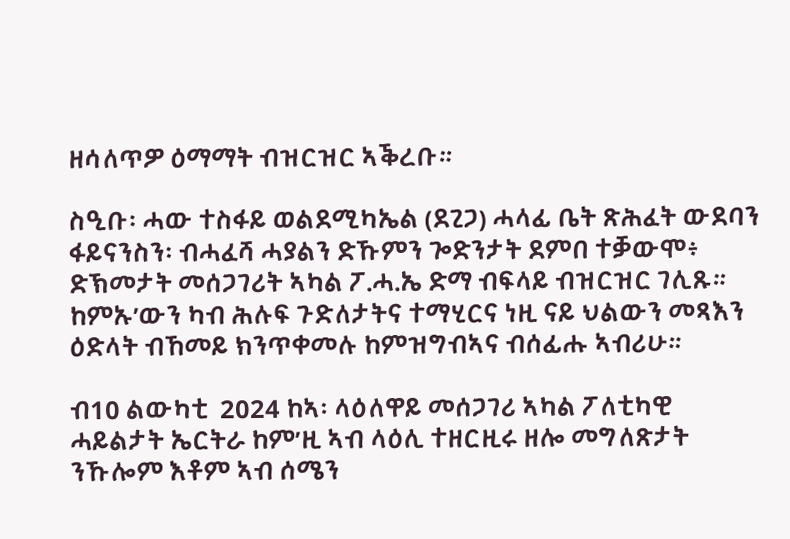ዘሳለጥዎ ዕማማት ብዝርዝር ኣቕረቡ።

ስዒቡ፡ ሓው ተስፋይ ወልደሚካኤል (ደጊጋ) ሓላፊ ቤት ጽሕፈት ውደባን ፋይናንስን፡ ብሓፈሻ ሓያልን ድኹምን ጐድንታት ደምበ ተቓውሞ፥ ድኽመታት መሰጋገሪት ኣካል ፖ.ሓ.ኤ ድማ ብፍላይ ብዝርዝር ገሊጹ። ከምኡ’ውን ካብ ሕሉፍ ጉድለታትና ተማሂርና ነዚ ናይ ህልውን መጻእን ዕድላት ብኸመይ ክንጥቀመሉ ከምዝግብኣና ብሰፊሑ ኣብሪሁ።

ብ10 ልውካቲ  2024 ከኣ፡ ላዕለዋይ መሰጋገሪ ኣካል ፖለቲካዊ ሓይልታት ኤርትራ ከም’ዚ ኣብ ላዕሊ ተዘርዚሩ ዘሎ መግለጽታት ንኹሎም እቶም ኣብ ሰሜን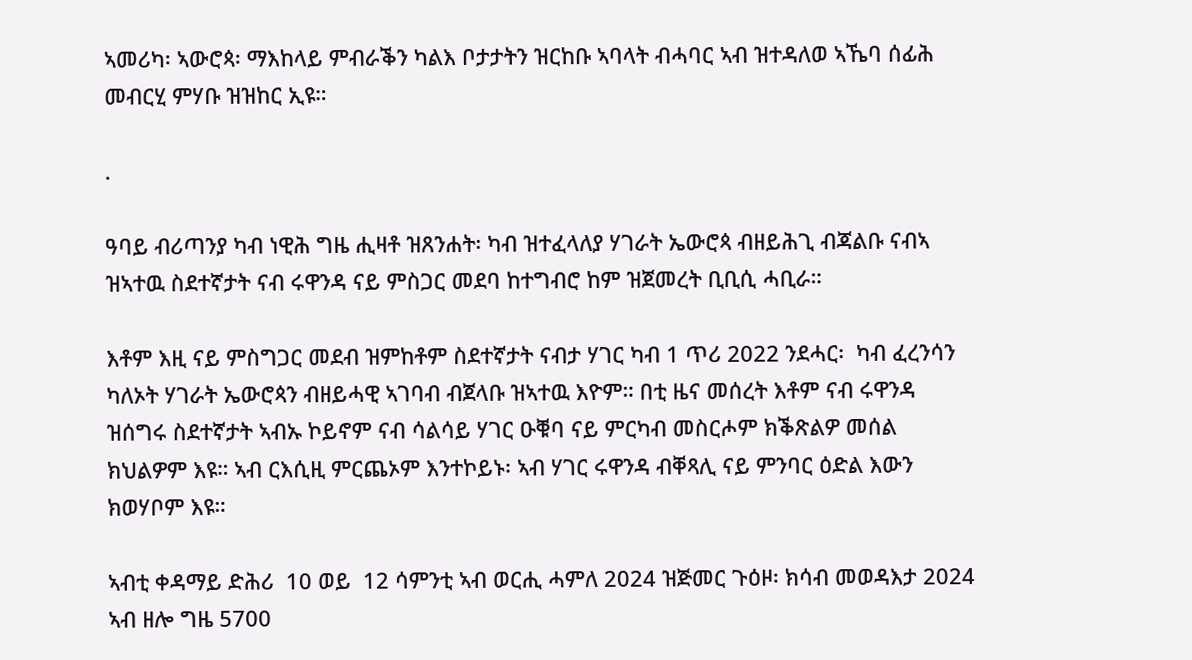ኣመሪካ፡ ኣውሮጳ፡ ማእከላይ ምብራቕን ካልእ ቦታታትን ዝርከቡ ኣባላት ብሓባር ኣብ ዝተዳለወ ኣኼባ ሰፊሕ መብርሂ ምሃቡ ዝዝከር ኢዩ።

.

ዓባይ ብሪጣንያ ካብ ነዊሕ ግዜ ሒዛቶ ዝጸንሐት፡ ካብ ዝተፈላለያ ሃገራት ኤውሮጳ ብዘይሕጊ ብጃልቡ ናብኣ ዝኣተዉ ስደተኛታት ናብ ሩዋንዳ ናይ ምስጋር መደባ ከተግብሮ ከም ዝጀመረት ቢቢሲ ሓቢራ።

እቶም እዚ ናይ ምስግጋር መደብ ዝምከቶም ስደተኛታት ናብታ ሃገር ካብ 1 ጥሪ 2022 ንደሓር፡  ካብ ፈረንሳን ካለኦት ሃገራት ኤውሮጳን ብዘይሓዊ ኣገባብ ብጀላቡ ዝኣተዉ እዮም። በቲ ዜና መሰረት እቶም ናብ ሩዋንዳ ዝሰግሩ ስደተኛታት ኣብኡ ኮይኖም ናብ ሳልሳይ ሃገር ዑቑባ ናይ ምርካብ መስርሖም ክቕጽልዎ መሰል ክህልዎም እዩ። ኣብ ርእሲዚ ምርጨኦም እንተኮይኑ፡ ኣብ ሃገር ሩዋንዳ ብቐጻሊ ናይ ምንባር ዕድል እውን ክወሃቦም እዩ።

ኣብቲ ቀዳማይ ድሕሪ  10 ወይ  12 ሳምንቲ ኣብ ወርሒ ሓምለ 2024 ዝጅመር ጉዕዞ፡ ክሳብ መወዳእታ 2024 ኣብ ዘሎ ግዜ 5700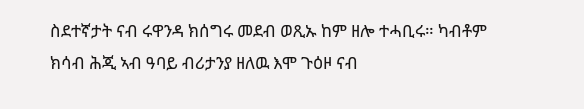ስደተኛታት ናብ ሩዋንዳ ክሰግሩ መደብ ወጺኡ ከም ዘሎ ተሓቢሩ። ካብቶም ክሳብ ሕጂ ኣብ ዓባይ ብሪታንያ ዘለዉ እሞ ጉዕዞ ናብ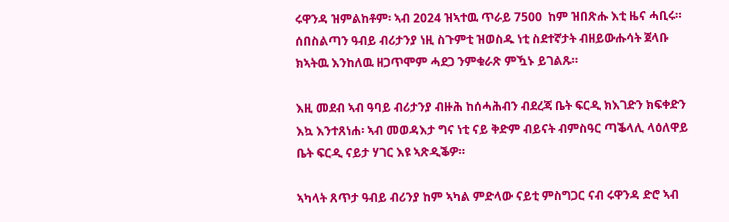ሩዋንዳ ዝምልከቶም፡ ኣብ 2024 ዝኣተዉ ጥራይ 7500  ከም ዝበጽሑ እቲ ዜና ሓቢሩ። ሰበስልጣን ዓብይ ብሪታንያ ነዚ ስጉምቲ ዝወስዱ ነቲ ስደተኛታት ብዘይውሑሳት ጀላቡ ክኣትዉ እንከለዉ ዘጋጥሞም ሓደጋ ንምቁራጽ ምዃኑ ይገልጹ።

እዚ መደብ ኣብ ዓባይ ብሪታንያ ብዙሕ ከሰሓሕብን ብደረጃ ቤት ፍርዲ ክእገድን ክፍቀድን እኳ እንተጸነሐ፡ ኣብ መወዳእታ ግና ነቲ ናይ ቅድም ብይናት ብምስዓር ጣቕላሊ ላዕለዋይ ቤት ፍርዲ ናይታ ሃገር እዩ ኣጽዲቕዎ።

ኣካላት ጸጥታ ዓብይ ብሪንያ ከም ኣካል ምድላው ናይቲ ምስግጋር ናብ ሩዋንዳ ድሮ ኣብ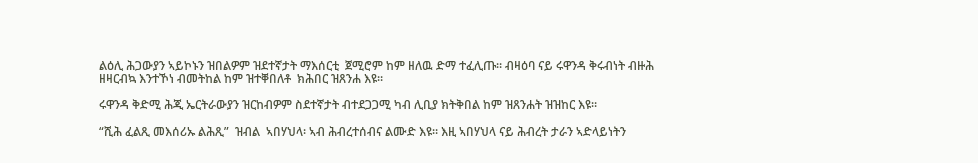ልዕሊ ሕጋውያን ኣይኮኑን ዝበልዎም ዝደተኛታት ማእሰርቲ  ጀሚሮም ከም ዘለዉ ድማ ተፈሊጡ። ብዛዕባ ናይ ሩዋንዳ ቅሩብነት ብዙሕ ዘዛርብኳ እንተኾነ ብመትከል ከም ዝተቐበለቶ  ክሕበር ዝጸንሐ እዩ።

ሩዋንዳ ቅድሚ ሕጂ ኤርትራውያን ዝርከብዎም ስደተኛታት ብተደጋጋሚ ካብ ሊቢያ ክትቅበል ከም ዝጸንሐት ዝዝከር እዩ።

“ሺሕ ፈልጺ መእሰሪኡ ልሕጺ”  ዝብል  ኣበሃህላ፡ ኣብ ሕብረተሰብና ልሙድ እዩ። እዚ ኣበሃህላ ናይ ሕብረት ታራን ኣድላይነትን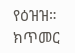የዕዝዝ። ክጥመር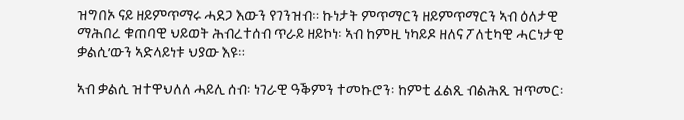ዝግበኦ ናይ ዘይምጥማሩ ሓደጋ እውን የገንዝብ። ኩነታት ምጥማርን ዘይምጥማርን ኣብ ዕለታዊ ማሕበረ ቁጠባዊ ህይወት ሕብረተሰብ ጥራይ ዘይኮነ፡ ኣብ ከምዚ ነካይዶ ዘለና ፖለቲካዊ ሓርነታዊ ቃልሲ’ውን ኣድላይነቱ ህያው እዩ።

ኣብ ቃልሲ ዝተዋህለለ ሓይሊ ሰብ፡ ነገራዊ ዓቕምን ተመኩሮን፡ ከምቲ ፈልጺ ብልሕጺ ዝጥመር፡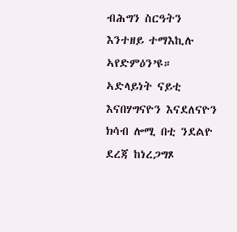ብሕግን ስርዓትን እንተዘይ ተማእኪሉ ኣየድምዕን’ዩ። ኣድላይነት ናይቲ እናበሃግናዮን እናደለናዮን ክሳብ ሎሚ በቲ ንደልዮ ደረጃ ከነረጋግጾ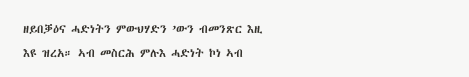ዘይበቓዕና ሓድነትን ምውህሃድን ’ውን ብመንጽር እዚ እዩ ዝረአ። ኣብ መስርሕ ምሉእ ሓድነት ኮነ ኣብ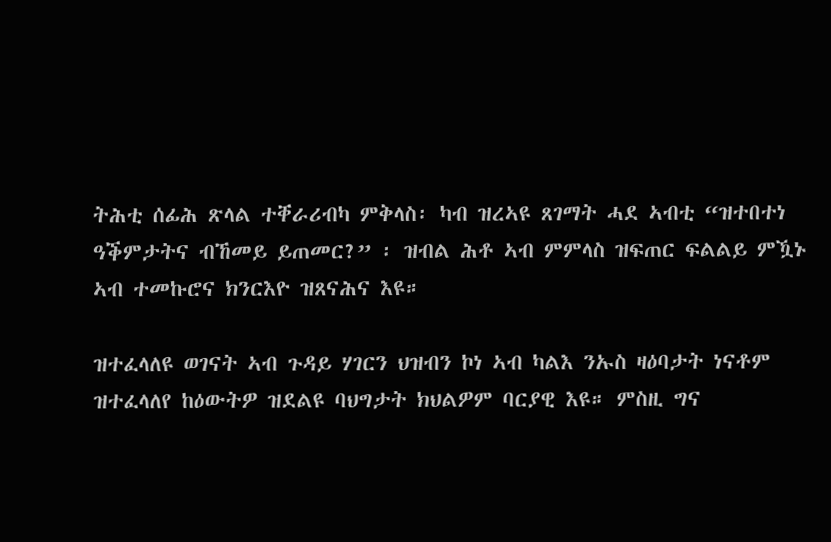ትሕቲ ሰፊሕ ጽላል ተቐራሪብካ ምቅላስ፡ ካብ ዝረኣዩ ጸገማት ሓደ ኣብቲ “ዝተበተነ ዓቕምታትና ብኸመይ ይጠመር?” ፡ ዝብል ሕቶ ኣብ ምምላስ ዝፍጠር ፍልልይ ምዃኑ ኣብ ተመኩሮና ክንርእዮ ዝጸናሕና እዩ።

ዝተፈላለዩ ወገናት ኣብ ጉዳይ ሃገርን ህዝብን ኮነ ኣብ ካልእ ንኡስ ዛዕባታት ነናቶም ዝተፈላለየ ከዕውትዎ ዝደልዩ ባህግታት ክህልዎም ባርያዊ እዩ። ምስዚ ግና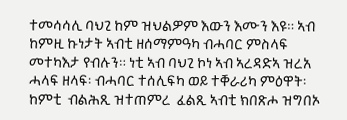ተመሳሳሊ ባህጊ ከም ዝህልዎም እውን እሙን እዩ። ኣብ ከምዚ ኩነታት ኣብቲ ዘሰማምዓካ ብሓባር ምስላፍ መተካእታ የብሉን። ነቲ ኣብ ባህጊ ኮነ ኣብ ኣረዳድኣ ዝረአ ሓላፍ ዘላፍ፡ ብሓባር ተሰሊፍካ ወይ ተቐራሪካ ምዕዋት፡  ከምቲ  ብልሕጺ ዝተጠምረ  ፈልጺ ኣብቲ ክበጽሖ ዝግበኦ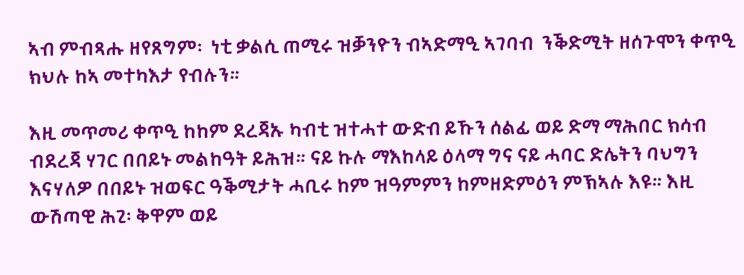ኣብ ምብጻሑ ዘየጸግም፡  ነቲ ቃልሲ ጠሚሩ ዝቓንዮን ብኣድማዒ ኣገባብ  ንቕድሚት ዘሰጉሞን ቀጥዒ ክህሉ ከኣ መተካእታ የብሉን።

እዚ መጥመሪ ቀጥዒ ከከም ደረጃኡ ካብቲ ዝተሓተ ውድብ ይኹን ሰልፊ ወይ ድማ ማሕበር ክሳብ ብደረጃ ሃገር በበይኑ መልከዓት ይሕዝ። ናይ ኩሉ ማእከላይ ዕላማ ግና ናይ ሓባር ድሌትን ባህግን እናሃለዎ በበይኑ ዝወፍር ዓቕሚታት ሓቢሩ ከም ዝዓምምን ከምዘድምዕን ምኽኣሉ እዩ። እዚ ውሽጣዊ ሕጊ፡ ቅዋም ወይ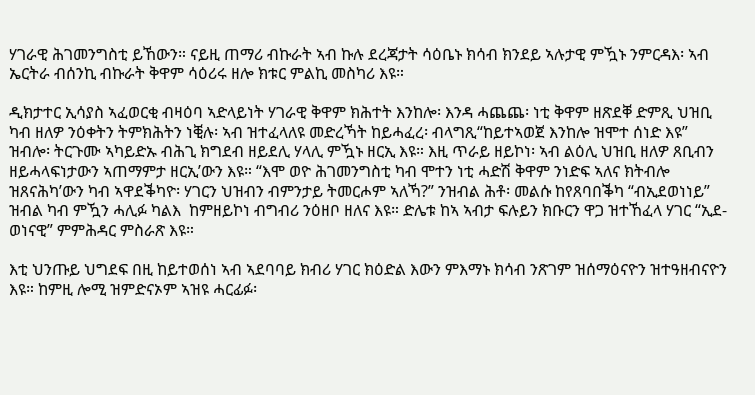ሃገራዊ ሕገመንግስቲ ይኸውን። ናይዚ ጠማሪ ብኩራት ኣብ ኩሉ ደረጃታት ሳዕቤኑ ክሳብ ክንደይ ኣሉታዊ ምዃኑ ንምርዳእ፡ ኣብ ኤርትራ ብሰንኪ ብኩራት ቅዋም ሳዕሪሩ ዘሎ ክቱር ምልኪ መስካሪ እዩ።

ዲክታተር ኢሳያስ ኣፈወርቂ ብዛዕባ ኣድላይነት ሃገራዊ ቅዋም ክሕተት እንከሎ፡ እንዳ ሓጨጨ፡ ነቲ ቅዋም ዘጽደቐ ድምጺ ህዝቢ ካብ ዘለዎ ንዕቀትን ትምክሕትን ነቒሉ፡ ኣብ ዝተፈላለዩ መድረኻት ከይሓፈረ፡ ብላግጺ“ከይተኣወጀ እንከሎ ዝሞተ ሰነድ እዩ” ዝብሎ፡ ትርጉሙ ኣካይድኡ ብሕጊ ክግደብ ዘይደሊ ሃላሊ ምዃኑ ዘርኢ እዩ። እዚ ጥራይ ዘይኮነ፡ ኣብ ልዕሊ ህዝቢ ዘለዎ ጸቢብን ዘይሓላፍነታውን ኣጠማምታ ዘርኢ’ውን እዩ። “እሞ ወዮ ሕገመንግስቲ ካብ ሞተን ነቲ ሓድሽ ቅዋም ንነድፍ ኣለና ክትብሎ ዝጸናሕካ’ውን ካብ ኣዋደቕካዮ፡ ሃገርን ህዝብን ብምንታይ ትመርሖም ኣለኻ?” ንዝብል ሕቶ፡ መልሱ ከየጸባበቕካ “ብኢደወነነይ” ዝብል ካብ ምዃን ሓሊፉ ካልእ  ከምዘይኮነ ብግብሪ ንዕዘቦ ዘለና እዩ። ድሌቱ ከኣ ኣብታ ፍሉይን ክቡርን ዋጋ ዝተኸፈላ ሃገር “ኢደ-ወነናዊ” ምምሕዳር ምስራጽ እዩ።

እቲ ህንጡይ ህግደፍ በዚ ከይተወሰነ ኣብ ኣደባባይ ክብሪ ሃገር ክዕድል እውን ምእማኑ ክሳብ ንጽገም ዝሰማዕናዮን ዝተዓዘብናዮን እዩ። ከምዚ ሎሚ ዝምድናኦም ኣዝዩ ሓርፊፉ፡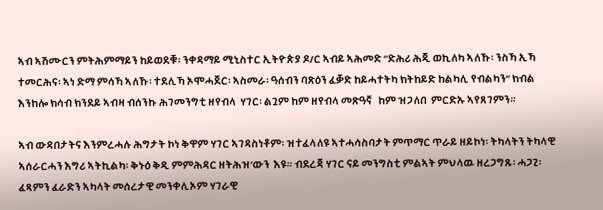ኣብ ኣሽሙርን ምትሕምማይን ከይወደቑ፡ ንቀዳማይ ሚኒስተር ኢትዮጵያ ዶ/ር ኣብይ ኣሕመድ “ድሕሪ ሕጂ ወኪለካ ኣለኹ፡ ንስኻ ኢኻ ተመርሕና፡ ኣነ ድማ ምሳኻ ኣለኹ፡ ተደሊኻ ኦሞሓጀር፡ ኣስመራ፡ ዓሰብን ባጽዕን ፈቓድ ከይሓተትካ ክትከይድ ከልካሊ የብልካን” ክብል እንከሎ ክሳብ ክንደይ ኣብዛ ብሰንኩ ሕገመንግቲ ዘየብላ  ሃገር፡ ልጓም ከም ዘየብላ መጽዓኛ   ከም ዝጋለበ  ምርድኡ ኣየጸገምን።

ኣብ ውዳበታትና እንምረሓሉ ሕግታት ኮነ ቅዋም ሃገር ኣገዳስነቶም፡ ዝተፈላለዩ ኣተሓሳስባታት ምጥማር ጥራይ ዘይኮነ፡ ትካላትን ትካላዊ ኣሰራርሓን እግሪ ኣትኪልካ፡ ቅኑዕ ቅዲ ምምሕዳር ዘትሕዝ’ውን  እዩ። ብደረጃ ሃገር ናይ መንግስቲ ምልኣት ምህላዉ ዘረጋግጹ፡ ሓጋጊ፡ ፈጻምን ፈራድን ኣካላት መሰረታዊ መንቀሊኦም ሃገራዊ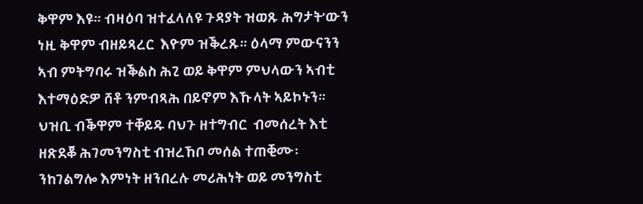ቅዋም እዩ። ብዛዕባ ዝተፈላለዩ ጉዳያት ዝወጹ ሕግታት’ውን ነዚ ቅዋም ብዘይጻረር  እዮም ዝቕረጹ። ዕላማ ምውናንን ኣብ ምትግባሩ ዝቕልስ ሕጊ ወይ ቅዋም ምህላውን ኣብቲ እተማዕድዎ ሸቶ ንምብጻሕ በይኖም እኹላት ኣይኮኑን። ህዝቢ ብቕዋም ተቐይዱ ባህጉ ዘተግብር  ብመሰረት እቲ ዘጽደቖ ሕገመንግስቲ ብዝረኸቦ መሰል ተጠቒሙ፡ ንከገልግሎ እምነት ዘንበረሉ መሪሕነት ወይ መንግስቲ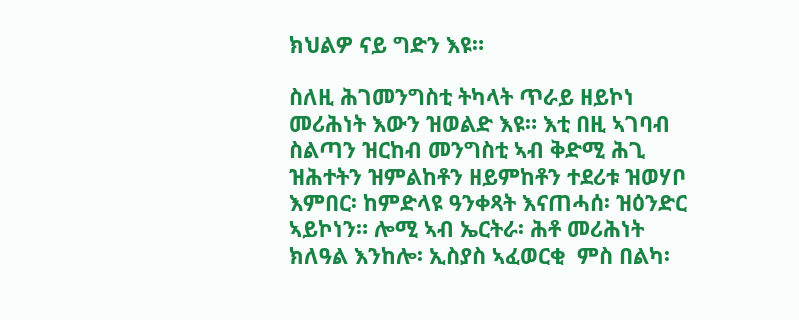ክህልዎ ናይ ግድን እዩ።

ስለዚ ሕገመንግስቲ ትካላት ጥራይ ዘይኮነ መሪሕነት እውን ዝወልድ እዩ። እቲ በዚ ኣገባብ ስልጣን ዝርከብ መንግስቲ ኣብ ቅድሚ ሕጊ ዝሕተትን ዝምልከቶን ዘይምከቶን ተደሪቱ ዝወሃቦ እምበር፡ ከምድላዩ ዓንቀጻት እናጠሓሰ፡ ዝዕንድር ኣይኮነን። ሎሚ ኣብ ኤርትራ፡ ሕቶ መሪሕነት ክለዓል እንከሎ፡ ኢስያስ ኣፈወርቂ  ምስ በልካ፡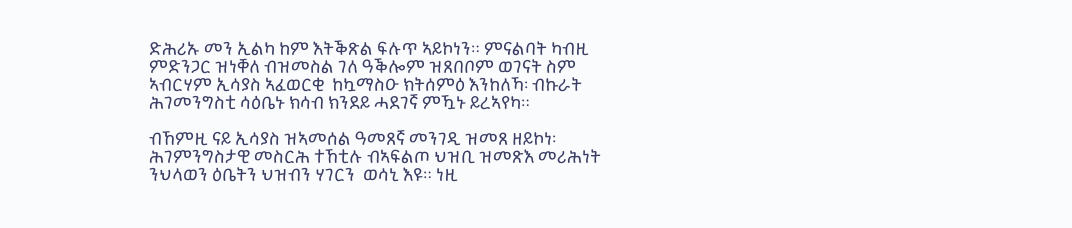ድሕሪኡ መን ኢልካ ከም እትቕጽል ፍሉጥ ኣይኮነን። ምናልባት ካብዚ ምድንጋር ዝነቐለ ብዝመስል ገለ ዓቕሎም ዝጸበቦም ወገናት ስም ኣብርሃም ኢሳያስ ኣፈወርቂ  ከኳማስዑ ክትሰምዕ እንከለኻ፡ ብኩራት ሕገመንግስቲ ሳዕቤኑ ክሳብ ክንደይ ሓደገኛ ምዃኑ ይረኣየካ።

ብኸምዚ ናይ ኢሳያስ ዝኣመሰል ዓመጸኛ መንገዲ ዝመጸ ዘይኮነ፡ ሕገምንግስታዊ መስርሕ ተኸቲሉ ብኣፍልጦ ህዝቢ ዝመጽእ መሪሕነት ንህላወን ዕቤትን ህዝብን ሃገርን  ወሳኒ እዩ። ነዚ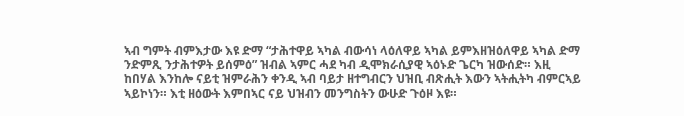ኣብ ግምት ብምእታው እዩ ድማ “ታሕተዋይ ኣካል ብውሳነ ላዕለዋይ ኣካል ይምእዘዝዕለዋይ ኣካል ድማ ንድምጺ ንታሕተዎት ይሰምዕ” ዝብል ኣምር ሓደ ካብ ዲሞክራሲያዊ ኣዕኑድ ጌርካ ዝውሰድ። እዚ ከበሃል እንከሎ ናይቲ ዝምራሕን ቀንዲ ኣብ ባይታ ዘተግብርን ህዝቢ ብጽሒት እውን ኣትሒትካ ብምርኣይ ኣይኮነን። እቲ ዘዕውት እምበኣር ናይ ህዝብን መንግስትን ውሁድ ጉዕዞ እዩ።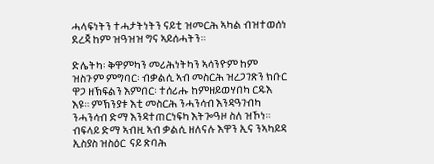ሓላፍነትን ተሓታትነትን ናይቲ ዝመርሕ ኣካል ብዝተወሰነ ደረጃ ከም ዝዓዝዝ ግና ኣይሰሓትን።

ድሌትካ፡ ቅዋምካን መሪሕነትካን ኣሳንዮም ከም ዝስጉም ምግባር፡ ብቃልሲ ኣብ መስርሕ ዝረጋገጽን ክቡር ዋጋ ዘኽፍልን እምበር፡ ተሰሪሑ ከምዘይወሃበካ ርዱእ እዩ። ምኽንያቱ እቲ መስርሕ ንሓንሳብ እንዳዓገብካ ንሓንሳብ ድማ እንዳተጠርነፍካ እትጐዓዞ ስለ ዝኾነ። ብፍላይ ድማ ኣብዚ ኣብ ቃልሲ ዘለናሉ እዋን ኢና ንኣካይዳ  ኢስያስ ዝስዕር  ናይ ጽባሕ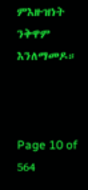ምእዙዝነት ንቅዋም እንለማመዶ።



Page 10 of 564